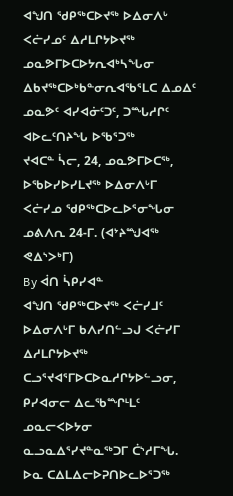ᐊᖑᑎ ᖁᑭᖅᑕᐅᔪᖅ ᐅᐃᓂᐱᒡ ᐸᓖᓯᓄᑦ ᐃᓱᒪᒋᔭᐅᔪᖅ ᓄᓇᕗᒥᐅᑕᐅᔭᕆᐊᒃᓴᖓᓂ
ᐃᑲᔪᖅᑕᐅᒃᑲᓐᓂᕆᐊᖃᕐᒪᑕ ᐃᓄᐃᑦ ᓄᓇᕗᑦ ᐊᓯᐊᓃᑦᑐᑦ, ᑐᙵᓱᒋᑦ ᐊᐅᓚᑦᑎᔨᖓ ᐅᖃᕐᑐᖅ
ᔪᐊᑕᓐ ᓵᓕ, 24, ᓄᓇᕗᒥᐅᑕᖅ, ᐅᖃᐅᓯᐅᓯᒪᔪᖅ ᐅᐃᓂᐱᒡᒥ ᐸᓖᓯᓄ ᖁᑭᖅᑕᐅᓚᐅᕐᓂᖓᓂ ᓄᕕᐱᕆ 24-ᒥ. (ᐊᔾᔨᙳᐊᖅ ᕙᐃᔅᐳᒃᒥ)
By ᐋᑎ ᓵᑭᓯᐊᓐ
ᐊᖑᑎ ᖁᑭᖅᑕᐅᔪᖅ ᐸᓖᓯᒧᑦ ᐅᐃᓂᐱᒡᒥ ᑲᐱᓯᑎᓪᓗᒍ ᐸᓖᓯᒥ ᐃᓱᒪᒋᔭᐅᔪᖅ ᑕᓗᕐᔪᐊᕐᒥᐅᑕᐅᓇᓱᒋᔭᐅᓪᓗᓂ, ᑭᓯᐊᓂᓕ ᐃᓚᖃᙱᒻᒪᑦ ᓄᓇᓕᐸᐅᔭᓂ ᓇᓗᓇᐃᕐᓯᔪᓐᓇᖅᑐᒥ ᑖᔅᓱᒥᖓ.
ᐅᓇ ᑕᐃᒪᐃᓕᐅᕈᑎᐅᓚᐅᕐᑐᖅ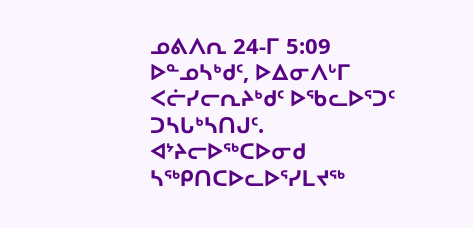ᓄᕕᐱᕆ 24-ᒥ 5:09 ᐅᓐᓄᓴᒃᑯᑦ, ᐅᐃᓂᐱᒡᒥ ᐸᓖᓯᓕᕆᔨᒃᑯᑦ ᐅᖃᓚᐅᕐᑐᑦ ᑐᓴᒐᒃᓴᑎᒍᑦ.
ᐊᔾᔨᓕᐅᖅᑕᐅᓂᑯ ᓴᖅᑭᑎᑕᐅᓚᐅᕐᓯᒪᔪᖅ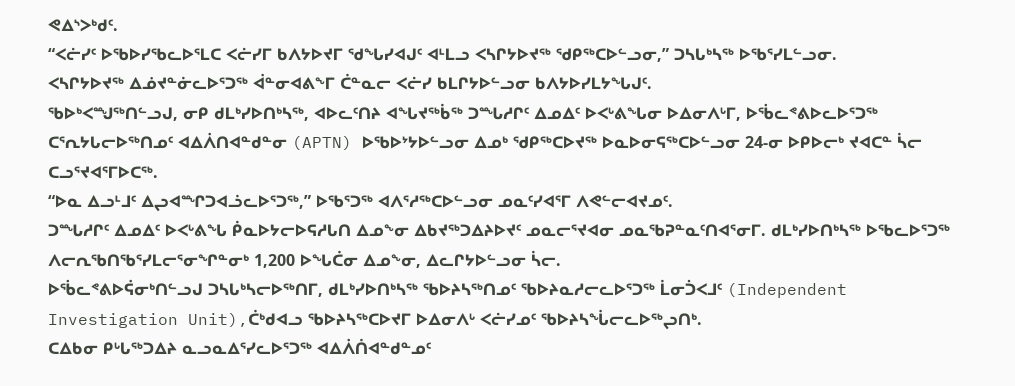ᕙᐃᔅᐳᒃᑯᑦ.
“ᐸᓖᓯᑦ ᐅᖃᐅᓯᖃᓚᐅᕐᒪᑕ ᐸᓖᓯᒥ ᑲᐱᔭᐅᔪᒥ ᖁᖓᓯᐊᒍᑦ ᐊᒻᒪᓗ ᐸᓴᒋᔭᐅᔪᖅ ᖁᑭᖅᑕᐅᓪᓗᓂ,” ᑐᓴᒐᒃᓴᖅ ᐅᖃᕐᓯᒪᓪᓗᓂ.
ᐸᓴᒋᔭᐅᔪᖅ ᐃᓅᔪᓐᓃᓚᐅᕐᑐᖅ ᐋᓐᓂᐊᕕᖕᒥ ᑖᓐᓇᓕ ᐸᓖᓯ ᑲᒪᒋᔭᐅᓪᓗᓂ ᑲᐱᔭᐅᓯᒪᔭᖓᒍᑦ.
ᖃᐅᒃᐸᙳᖅᑎᓪᓗᒍ, ᓂᑭ ᑯᒪᒃᓯᐅᑎᒃᓴᖅ, ᐊᐅᓚᑦᑎᔨ ᐊᖓᔪᖅᑳᖅ ᑐᙵᓱᒋᑦ ᐃᓄᐃᑦ ᐅᐸᒡᕕᖓᓂ ᐅᐃᓂᐱᒡᒥ, ᐅᖄᓚᕝᕕᐅᓚᐅᕐᑐᖅ ᑕᕐᕆᔭᒐᓕᐅᖅᑎᓄᑦ ᐊᐃᐲᑎᐊᓐᑯᓐᓂ (APTN) ᐅᖃᐅᔾᔭᐅᓪᓗᓂ ᐃᓄᒃ ᖁᑭᖅᑕᐅᔪᖅ ᐅᓇᐅᓂᕋᖅᑕᐅᓪᓗᓂ 24-ᓂ ᐅᑭᐅᓕᒃ ᔪᐊᑕᓐ ᓵᓕ ᑕᓗᕐᔪᐊᕐᒥᐅᑕᖅ.
“ᐅᓇ ᐃᓗᒻᒧᑦ ᐃᖢᐊᙱᑐᐊᓘᓚᐅᕐᑐᖅ,” ᐅᖃᕐᑐᖅ ᐊᐱᕐᓱᖅᑕᐅᓪᓗᓂ ᓄᓇᑦᓯᐊᕐᒥ ᐱᕙᓪᓕᐊᔪᓄᑦ.
ᑐᙵᓱᒋᑦ ᐃᓄᐃᑦ ᐅᐸᒡᕕᖓ ᑮᓇᐅᔭᓕᐅᕋᓱᒐᑎ ᐃᓄᖕᓂ ᐃᑲᔪᖅᑐᐃᔨᐅᔪᑦ ᓄᓇᓕᕐᔪᐊᓂ ᓄᓇᖃᕈᓐᓇᑦᑎᐊᕐᓂᒥ. ᑯᒪᒃᓯᐅᑎᒃᓴᖅ ᐅᖃᓚᐅᕐᑐᖅ ᐱᓕᕆᖃᑎᖃᕐᓯᒪᓕᕐᓂᖏᓐᓂᒃ 1,200 ᐅᖓᑖᓂ ᐃᓄᖕᓂ, ᐃᓚᒋᔭᐅᓪᓗᓂ ᓵᓕ.
ᐅᖄᓚᕝᕕᐅᕌᓂᒃᑎᓪᓗᒍ ᑐᓴᒐᒃᓴᓕᐅᖅᑎᒥ, ᑯᒪᒃᓯᐅᑎᒃᓴᖅ ᖃᐅᔨᓴᖅᑎᓄᑦ ᖃᐅᔨᓇᓱᓕᓚᐅᕐᑐᖅ ᒫᓂᑑᐸᒧᑦ (Independent Investigation Unit),ᑖᒃᑯᐊᓗ ᖃᐅᔨᓴᖅᑕᐅᔪᒥ ᐅᐃᓂᐱᒡ ᐸᓖᓯᓄᑦ ᖃᐅᔨᓴᖔᓕᓚᐅᖅᖢᑎᒃ.
ᑕᐃᑲᓂ ᑭᒡᒐᖅᑐᐃᔨ ᓇᓗᓇᐃᕐᓯᓚᐅᕐᑐᖅ ᐊᐃᐲᑏᐊᓐᑯᓐᓄᑦ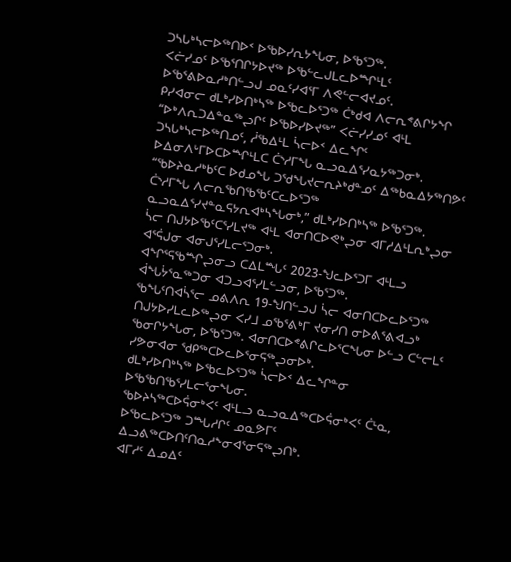ᑐᓴᒐᒃᓴᓕᐅᖅᑎᐅᑉ ᐅᖃᐅᓯᕆᔭᖓᓂ, ᐅᖃᕐᑐᖅ.
ᐸᓖᓯᓄᑦ ᐅᖃᕐᑎᒋᔭᐅᔪᖅ ᐅᖃᓪᓚᒍᒪᓚᐅᙱᒻᒪᑦ ᐅᖃᕐᕕᐅᓇᓱᒃᑎᓪᓗᒍ ᓄᓇᑦᓯᐊᕐᒥ ᐱᕙᓪᓕᐊᔪᓄᑦ.
ᑭᓯᐊᓂᓕ ᑯᒪᒃᓯᐅᑎᒃᓴᖅ ᐅᖃᓚᐅᕐᑐᖅ ᑖᒃᑯᐊ ᐱᓕᕆᕝᕕᒋᔭᖏ “ᐅᒃᐱᕆᑐᐃᓐᓇᖅᖢᒋᑦ ᐅᖃᐅᓯᐅᔪᖅ” ᐸᓖᓯᓯᓄᑦ ᐊᒻᒪ ᑐᓴᒐᒃᓴᓕᐅᖅᑎᓄᑦ, ᓲᖃᐃᒻᒪ ᓵᓕᐅᑉ ᐃᓚᖏᑦ ᐅᐃᓂᐱᒡᒥᐅᑕᐅᙱᒻᒪᑕ ᑖᔅᓱᒥᖓ ᓇᓗᓇᐃᕐᓯᓇᔭᖅᑐᓂᒃ.
“ᖃᐅᔨᓇᓱᒃᑲᑦᑕ ᐅᑯᓄᖓ ᑐᖁᖓᔪᓕᕆᔨᒃᑯᓐᓄᑦ ᐃᖅᑲᓇᐃᔭᖅᑎᕗᑦ ᑖᔅᓱᒥᖓ ᐱᓕᕆᖃᑎᖃᖃᑦᑕᓚᐅᕐᑐᖅ ᓇᓗᓇᐃᕐᓯᔪᓐᓇᕋᔭᕆᐊᒃᓴᖓᓂᒃ,” ᑯᒪᒃᓯᐅᑎᒃᓴᖅ ᐅᖃᕐᑐᖅ.
ᓵᓕ ᑎᒍᔭᐅᖃᑦᑕᕐᓯᒪᔪᖅ ᐊᒻᒪ ᐊᓂᑎᑕᐅᕙᒃᖢᓂ ᐊᒥᓱᐃᒻᒪᕆᒃᖢᓂ ᐊᕐᕌᒍᓂ ᐊᓂᒍᕐᓯᒪᓕᕐᑐᓂᒃ.
ᐊᖏᕐᕋᖃᙱᖢᓂᓗ ᑕᐃᒪᙵᑦ 2023-ᖑᓚᐅᕐᑐᒥ ᐊᒻᒪᓗ ᐋᖓᔮᕐᓇᖅᑐᓂ ᐊᑐᓗᐊᕐᓯᒪᓪᓗᓂ, ᐅᖃᕐᑐᖅ.
ᖃᖓᑦᑎᐊᓵᕐᓕ ᓄᕕᐱᕆ 19-ᖑᑎᓪᓗᒍ ᓵᓕ ᐊᓂᑎᑕᐅᓚᐅᕐᑐᖅ ᑎᒍᔭᐅᓯᒪᓚᐅᖅᖢᓂ ᐸᓯᒧ ᓄᖃᕐᕕᒃᒥ ᔪᓂᓯᑎ ᓂᐅᕕᕐᕕᐊᓗᒃ ᖃᓂᒋᔭᖓᓂ, ᐅᖃᕐᑐᖅ. ᐊᓂᑎᑕᐅᕝᕕᒋᓚᐅᕐᑕᖓᓂ ᐅᓪᓗ ᑕᓪᓕᒪᑦ ᓯᕗᓂᐊᓂ ᖁᑭᖅᑕᐅᓚᐅᕐᓂᕋᖅᖢᓂᐅᒃ.
ᑯᒪᒃᓯᐅᑎᒃᓴᖅ ᐅᖃᓚᐅᕐᑐᖅ ᓵᓕᐅᑉ ᐃᓚᖏᓐᓂ ᐅᖃᖃᑎᖃᕐᓯᒪᓕᕐᓂᖓᓂ.
ᖃᐅᔨᓴᖅᑕᐅᕌᓂᒃᐸᑦ ᐊᒻᒪᓗ ᓇᓗᓇᐃᖅᑕᐅᕌᓂᒃᐸᑦ ᑖᒻᓇ, ᐅᖃᓚᐅᕐᑐᖅ ᑐᙵᓱᒋᑦ ᓄᓇᕗᒥᑦ ᐃᓗᕕᖅᑕᐅᑎᑦᑎᓇᓱᖕᓂᐊᕐᓂᕋᖅᖢᑎᒃ.
ᐊᒥᓱᑦ ᐃᓄᐃᑦ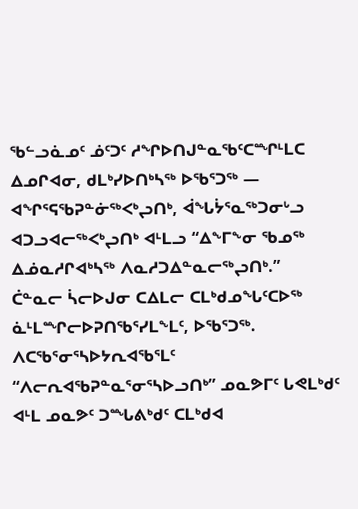ᖃᓪᓗᓈᓄᑦ ᓅᑦᑐᑦ ᓱᖏᐅᑎᒍᓐᓇᖃᑦᑕᙱᒻᒪᑕ ᐃᓄᒋᐊᓂ, ᑯᒪᒃᓯᐅᑎᒃᓴᖅ ᐅᖃᕐᑐᖅ — ᐊᖏᕐᕋᖃᕈᓐᓃᖅᐸᒃᖢᑎᒃ, ᐋᖓᔮᕐᓇᖅᑐᓂᒡᓗ ᐊᑐᓗᐊᓕᖅᐸᒃᖢᑎᒃ ᐊᒻᒪᓗ “ᐃᖕᒥᖕᓂ ᖃᓄᖅ ᐃᓅᓇᓱᒋᐊᒃᓴᖅ ᐱᓇᓱᑐᐃᓐᓇᓕᖅᖢᑎᒃ.”
ᑖᓐᓇᓕ ᓵᓕᐅᒍᓂ ᑕᐃᒪᓕ ᑕᒪᒃᑯᓄᖓᑦᑕᐅᖅ ᓈᒻᒪᙱᓕᐅᕈᑎᖃᕐᓯᒪᖕᒪᑦ, ᐅᖃᕐᑐᖅ.
ᐱᑕᖃᕐᓂᕐᓴᐅᔭᕆᐊᖃᕐᒪᑦ “ᐱᓕᕆᐊᖃᕈᓐᓇᕐᓂᕐᓴᐅᓗᑎᒃ” ᓄᓇᕗᒥᑦ ᒐᕙᒪᒃᑯᑦ ᐊᒻᒪ ᓄᓇᕗᑦ ᑐᙵᕕᒃᑯᑦ ᑕᒪᒃᑯᐊ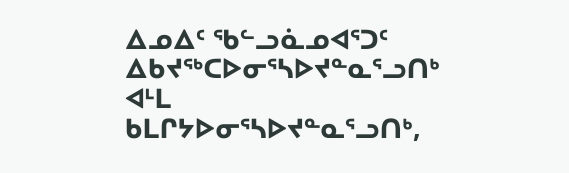ᐃᓄᐃᑦ ᖃᓪᓗᓈᓄᐊᕐᑐᑦ ᐃᑲᔪᖅᑕᐅᓂᕐᓴᐅᔪᓐᓇᕐᓗᑎᒃ ᐊᒻᒪ ᑲᒪᒋᔭᐅᓂᕐᓴᐅᔪᓐᓇᕐᓗᑎᒃ,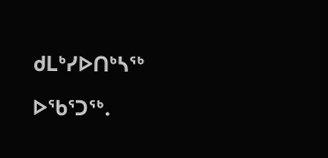ᑯᒪᒃᓯᐅᑎᒃᓴᖅ ᐅᖃᕐᑐᖅ.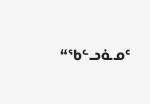“ᖃᓪᓗᓈᓄᑦ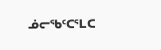ᓅᓕᖃᑦᑕᕐᒪᑕ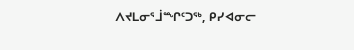ᐱᔪᒪᓂᕐᒨᙱᑦᑐᖅ, ᑭᓯᐊᓂᓕ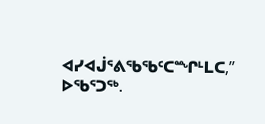ᐊᓯᐊᒎᕐᕕᖃᖃᑦᑕᙱᒻᒪᑕ,” ᐅᖃᕐᑐᖅ.